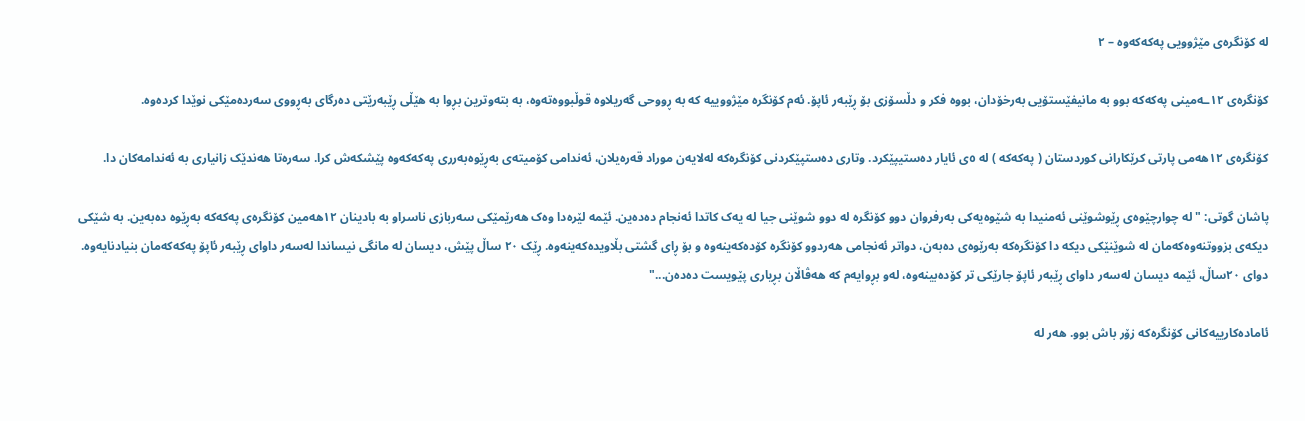لە کۆنگرەی مێژوویی پەکەکەوە – ٢

کۆنگرەی ١٢ـەمینی پەکەکە بوو بە مانیفێستۆیی بەرخۆدان، بووە فکر و دڵسۆزی بۆ ڕێبەر ئاپۆ. ئەم کۆنگرە مێژووییە کە بە ڕووحی گەریلاوە قوڵبووەتەوە، بە بتەوترین بڕوا بە هێڵی ڕێبەرێتی دەرگای بەڕووی سەردەمێکی نوێدا کردەوە.

کۆنگرەی ١٢هەمی پارتی کرێکارانی کوردستان ( پەکەکە ) لە ٥ی ئایار دەستیپێکرد. وتاری دەستپێکردنی کۆنگرەکە لەلایەن موراد قەرەیلان، ئەندامی کۆمیتەی بەڕێوەبەرری پەکەکەوە پێشکەش کرا. سەرەتا هەندێک زانیاری بە ئەندامەکان دا.

پاشان گوتی: "لە چوارچێوەی ڕێوشوێنی ئەمنیدا بە شێوەیەکی بەرفروان دوو کۆنگرە لە دوو شوێنی جیا لە یەک کاتدا ئەنجام دەدەین. ئێمە لێرەدا وەک هەرێمێکی سەربازی ناسراو بە بادینان ١٢هەمین کۆنگرەی پەکەکە بەڕێوە دەبەین. به شێکی دیکەی بزووتنەوەکەمان له شوێنێکی دیکه دا کۆنگرەکه بەرێوەی دەبەن، دواتر ئەنجامی هەردوو کۆنگرە کۆدەکەینەوە و بۆ ڕای گشتی بڵاویدەکەینەوە. ڕێک ٢٠ ساڵ پێش، دیسان لە مانگی نیساندا لەسەر داوای ڕێبەر ئاپۆ پەکەکەمان بنیادنایەوە. دوای ٢٠ساڵ، ئێمە دیسان لەسەر داوای ڕێبەر ئاپۆ جارێکی تر کۆدەبینەوە، لەو بڕوایەم کە هەڤاڵان بڕیاری پێویست دەدەن..."

ئامادەکارییەکانی کۆنگرەکە زۆر باش بوو. هەر لە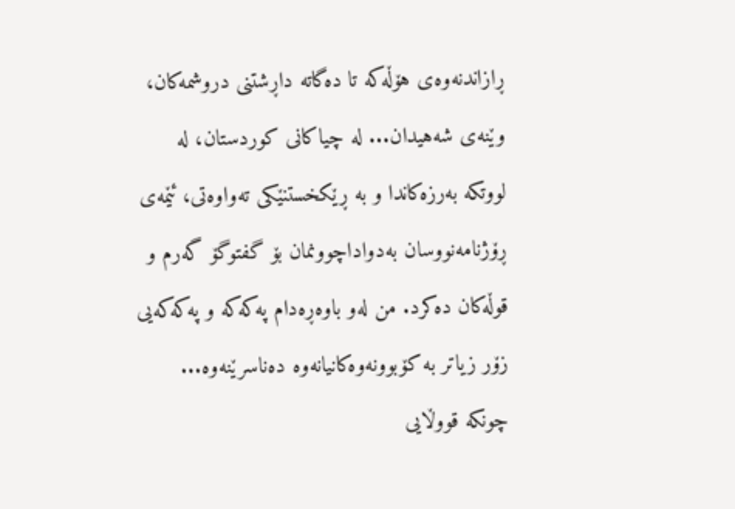ڕازاندنەوەی هۆڵەکە تا دەگاتە داڕشتنی دروشمەکان، وێنەی شەهیدان... لە چیاکانی کوردستان، لە لووتکە بەرزەکاندا و بە ڕێکخستنێکی تەواوەتی، ئێمەی ڕۆژنامەنووسان بەدواداچوونمان بۆ گفتوگۆ گەرم و قوڵەکان دەکرد. من لەو باوەڕەدام پەکەکە و پەکەکەیی زۆر زیاتر بە کۆبوونەوەکانیانەوە دەناسرێنەوە... چونکە قووڵایی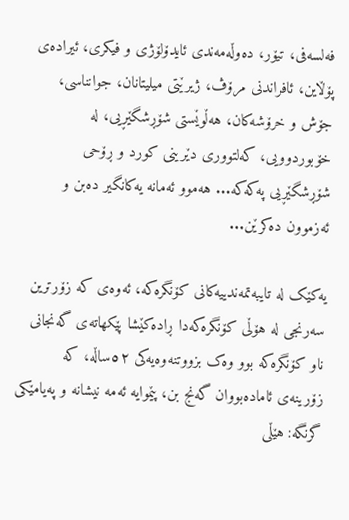فەلسەفی، تیۆر، دەوڵەمەندی ئایدۆلۆژی و فیکری، ئیرادەی پۆڵاین، ئافراندنی مرۆڤ، ژیرێتی میلیتانان، جوانناسی، جۆش و خرۆشەکان، هەڵوێستی شۆڕشگێڕیی، لە خۆبوردوویی، کەلتووری دێرینی کورد و ڕۆحی شۆڕشگێڕیی پەکەکە... هەموو ئەمانە یەکانگیر دەبن و ئەزموون دەکرێن...

یەکێک لە تایبەتمەندییەکانی کۆنگرەکە، ئەوەی کە زۆرترین سەرنجی لە هۆڵی کۆنگرەکەدا ڕادەکێشا پێکهاتەی گەنجانی ناو کۆنگرەکە بوو وەک بزووتنەوەیەکی ٥٢ساڵە، کە زۆرینەی ئامادەبووان گەنج بن، پێموایە ئەمە نیشانە و پەیامێکی گرنگە: هێڵی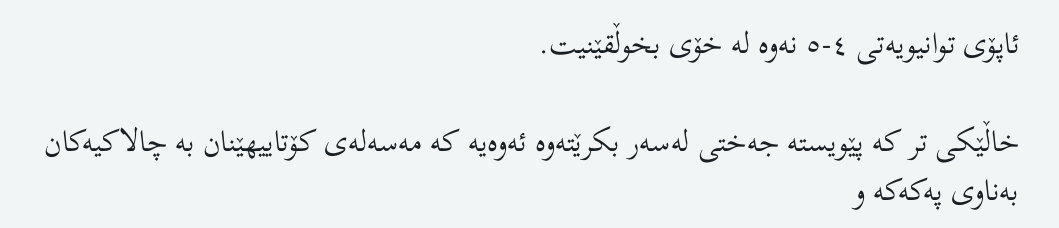ئاپۆی توانیویەتی ٤-٥ نەوە لە خۆی بخوڵقێنیت.

خاڵێکی تر کە پێویستە جەختی لەسەر بکرێتەوە ئەوەیە کە مەسەلەی کۆتاییهێنان بە چالاکیەکان بەناوی پەکەکە و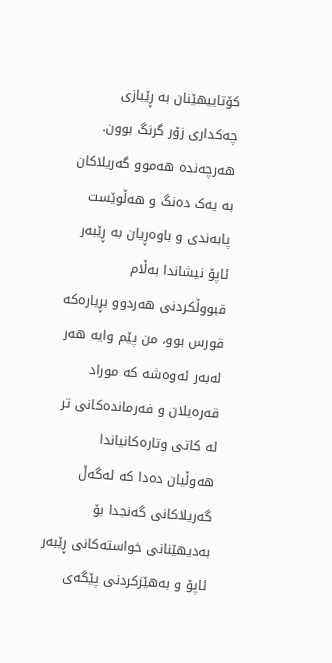کۆتاییهێنان بە ڕێبازی چەکداری زۆر گرنگ بوون. هەرچەندە هەموو گەریلاکان به یەک دەنگ و هەڵوێست پابەندی و باوەڕیان به ڕێبەر ئاپۆ نیشاندا بەڵام قبووڵکردنی هەردوو بڕیارەکە قورس بوو، من پێم وایە هەر لەبەر ئەوەشە کە موراد قەرەیلان و فەرماندەکانی تر لە کاتی وتارەکانیاندا هەوڵیان دەدا کە لەگەڵ گەریلاکانی گەنجدا بۆ بەدیهێنانی خواستەکانی ڕێبەر ئاپۆ و بەهێزکردنی پێگەی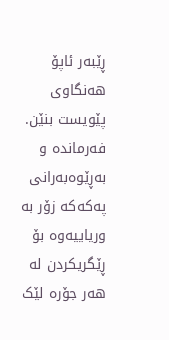ڕێبەر ئاپۆ هەنگاوی پێویست بنێن. فەرماندە و بەڕێوەبەرانی پەکەکە زۆر بە وریاییەوە بۆ ڕێگریکردن لە هەر جۆرە لێک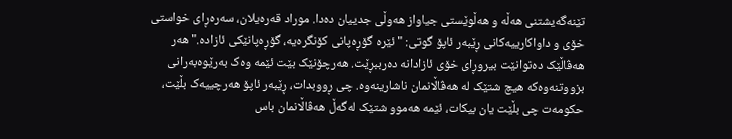تێنەگەیشتنی هەڵە و هەڵوێستی جیاواز هەوڵی جدییان دەدا. موراد قەرەیلان، سەرەڕای خواستی خۆی و داواکارییەکانی ڕێبەر ئاپۆ گوتی: "ئێرە گۆڕەپانی کۆنگرەیە، گۆڕەپانێکی ئازادە." هەر هەڤاڵێک دەتوانێت بیروڕای خۆی ئازادانە دەرببڕێت. هەرچۆنێک بێت ئێمە وەک بەرێوەبەرانی بزووتنەوەکە هیچ شتێک لە هەڤاڵانمان ناشارینەوە. چی ڕووبدات، ڕێبەر ئاپۆ هەرچییەک بڵێت، حکومەت چی بڵێت یان بیکات، ئێمە هەموو شتێک لەگەڵ هەڤاڵانمان باس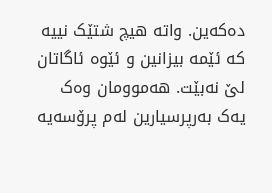دەکەین. واتە هیچ شتێک نییە کە ئێمە بیزانین و ئێوە ئاگاتان لێ نەبێت. هەموومان وەک یەک بەرپرسیارین لەم پرۆسەیە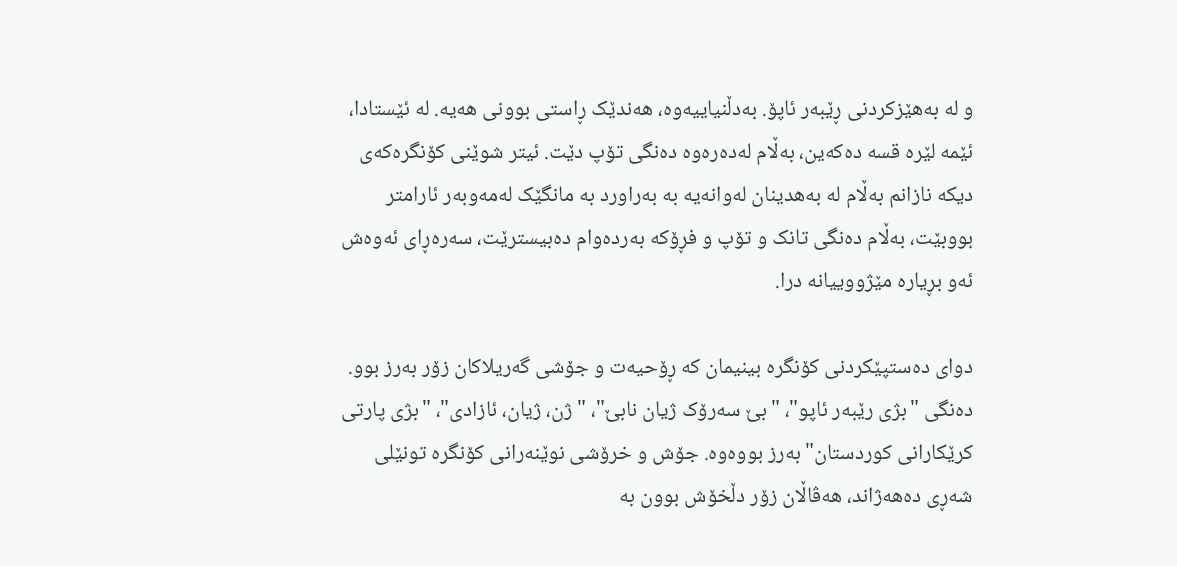و لە بەهێزکردنی ڕێبەر ئاپۆ. بەدڵنیاییەوە، هەندێک ڕاستی بوونی هەیە. لە ئێستادا، ئێمە لێرە قسە دەکەین، بەڵام لەدەرەوە دەنگی تۆپ دێت. ئیتر شوێنی کۆنگرەکەی دیکە نازانم بەڵام لە بەهدینان لەوانەیە بە بەراورد بە مانگێک لەمەوبەر ئارامتر بووبێت، بەڵام دەنگی تانک و تۆپ و فڕۆکە بەردەوام دەبیسترێت، سەرەڕای ئەوەش ئەو بڕیارە مێژووییانە درا.

دوای دەستپێکردنی کۆنگرە بینیمان کە ڕۆحیەت و جۆشی گەریلاکان زۆر بەرز بوو. دەنگی "بژی رێبەر ئاپو"، "بێ سەرۆک ژیان نابێ"، "ژن، ژیان، ئازادی"، "بژی پارتی کرێکارانی کوردستان"بەرز بووەوە. جۆش و خرۆشی نوێنەرانی کۆنگرە تونێلی شەڕی دەهەژاند، هەڤاڵان زۆر دڵخۆش بوون بە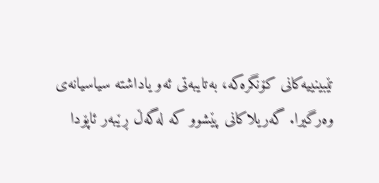تێبینییەکانی کۆنگرەکە، بەتایبەتی ئەو یاداشتە سیاسیانەی وەرگیرا. گەریلاکانی پێشوو کە لەگەڵ ڕێبەر ئاپۆدا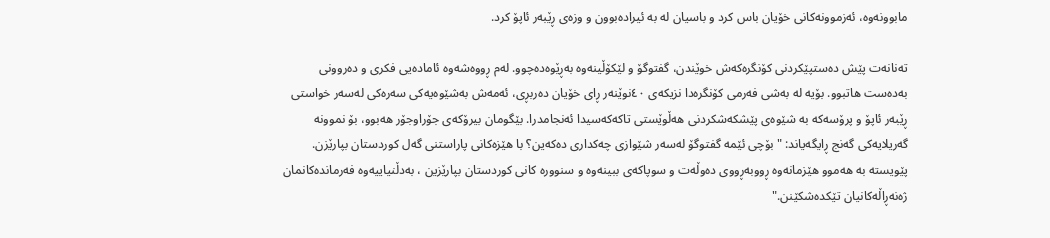مابوونەوە، ئەزموونەکانی خۆیان باس کرد و باسیان لە بە ئیرادەبوون و وزەی ڕێبەر ئاپۆ کرد.

تەنانەت پێش دەستپێکردنی کۆنگرەکەش خوێندن، گفتوگۆ و لێکۆڵینەوە بەڕێوەدەچوو. لەم ڕووەشەوە ئامادەیی فکری و دەروونی بەدەست هاتبوو. بۆیە لە بەشی فەرمی کۆنگرەدا نزیکەی ٤٠نوێنەر ڕای خۆیان دەربڕی، ئەمەش بەشێوەیەکی سەرەکی لەسەر خواستی ڕێبەر ئاپۆ و پرۆسەکە بە شێوەی پێشکەشکردنی هەڵوێستی تاکەکەسیدا ئەنجامدرا. بێگومان بیرۆکەی جۆراوجۆر هەبوو، بۆ نموونە گەریلایەکی گەنج ڕایگەیاند: "بۆچی ئێمە گفتوگۆ لەسەر شێوازی چەکداری دەکەین؟ با هێزەکانی پاراستنی گەل کوردستان بپارێزن. پێویسته به هەموو هێزمانەوە ڕووبەڕووی دەوڵەت و سوپاکەی ببینەوە و سنووره کانی کوردستان بپارێزین ، بەدڵنیاییەوە فەرماندەکانمان ژەنەڕاڵەکانیان تێکدەشکێنن."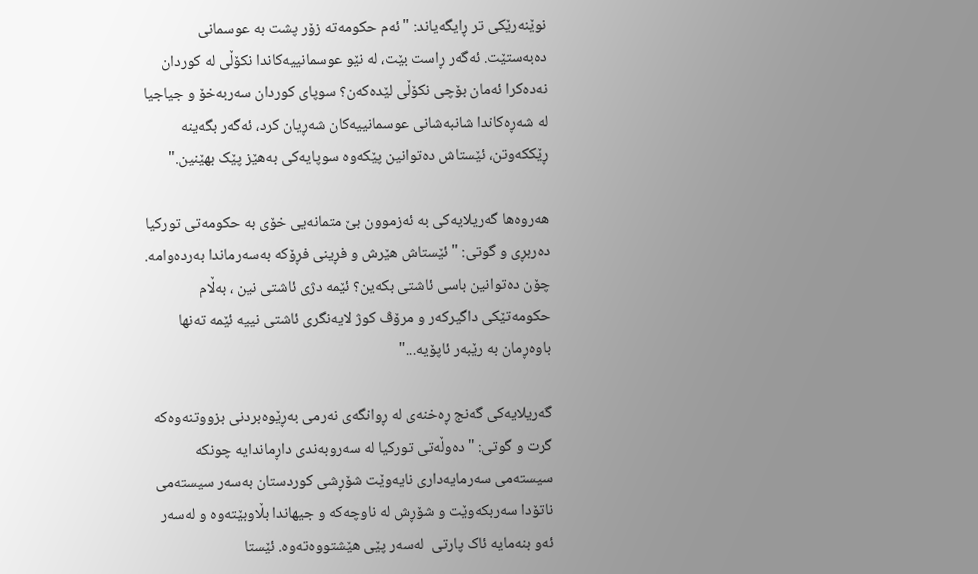نوێنەرێکی تر ڕایگەیاند: "ئەم حکومەتە زۆر پشت بە عوسمانی دەبەستێت. ئەگەر ڕاست بێت، له نێو عوسمانییەکاندا نکۆڵی له کوردان نەدەکرا ئەمان بۆچی نکۆڵی لێدەکەن؟ سوپای کوردان سەربەخۆ و جیاجیا لە شەڕەکاندا شانبەشانی عوسمانییەکان شەڕیان کرد، ئەگەر بگەینە ڕێککەوتن، ئێستاش دەتوانین پێکەوە سوپایەکی بەهێز پێک بهێنین."

هەروەها گەریلایەکی بە ئەزموون بێ متمانەیی خۆی بە حکومەتی تورکیا دەربڕی و گوتی: "ئێستاش هێرش و فڕینی فڕۆکە بەسەرماندا بەردەوامە. چۆن دەتوانین باسی ئاشتی بکەین؟ ئێمە دژی ئاشتی نین ، بەڵام حکومەتێکی داگیرکەر و مرۆڤ کوژ لایەنگری ئاشتی نییە ئێمە تەنها باوەڕمان بە رێبەر ئاپۆیە..."

گەریلایەکی گەنج ڕەخنەی لە ڕوانگەی نەرمی بەڕێوەبردنی بزووتنەوەکە گرت و گوتی: "دەوڵەتی تورکیا لە سەروبەندی داڕماندایە چونکە سیستەمی سەرمایەداری نایەوێت شۆڕشی کوردستان بەسەر سیستەمی ناتۆدا سەربکەوێت و شۆڕش لە ناوچەکە و جیهاندا بڵاوبێتەوە و لەسەر ئەو بنەمایە ئاک پارتی  لەسەر پێی هێشتووەتەوە. ئێستا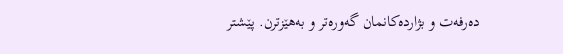دەرفەت و بژاردەکانمان گەورەتر و بەهێزترن. پێشتر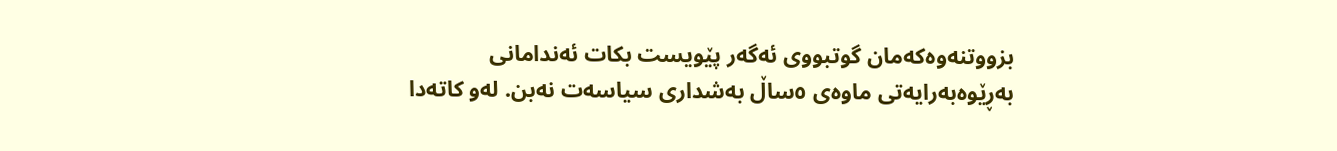بزووتنەوەکەمان گوتبووی ئەگەر پێویست بکات ئەندامانی بەڕێوەبەرایەتی ماوەی ٥ساڵ بەشداری سیاسەت نەبن. لەو کاتەدا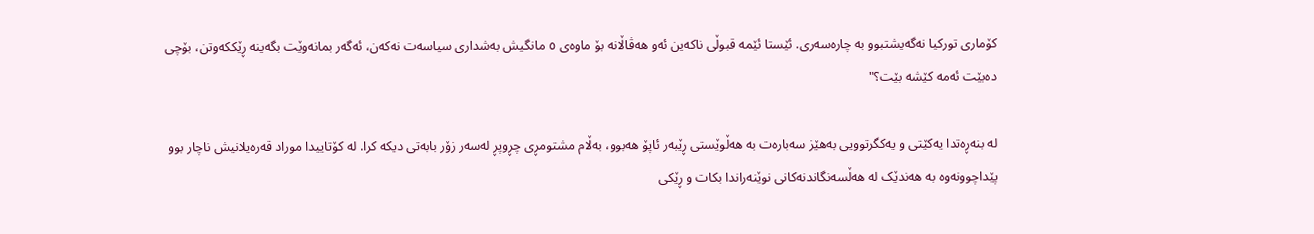کۆماری تورکیا نەگەیشتبوو بە چارەسەری. ئێستا ئێمە قبوڵی ناکەین ئەو هەڤاڵانە بۆ ماوەی ٥ مانگیش بەشداری سیاسەت نەکەن، ئەگەر بمانەوێت بگەینە ڕێککەوتن، بۆچی دەبێت ئەمە کێشە بێت؟"

لە بنەڕەتدا یەکێتی و یەکگرتوویی بەهێز سەبارەت بە هەڵوێستی ڕێبەر ئاپۆ هەبوو، بەڵام مشتومڕی چڕوپڕ لەسەر زۆر بابەتی دیکە کرا. لە کۆتاییدا موراد قەرەیلانیش ناچار بوو پێداچوونەوە بە هەندێک لە هەڵسەنگاندنەکانی نوێنەراندا بکات و ڕێکی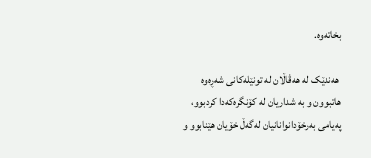بخاتەوە.

 هەندێک له هەڤاڵان له تونێلەکانی شەڕەوە هاتبوون و به شداریان له کۆنگرەکەدا کردبوو، پەیامی بەرخۆدانوانانیان لەگەڵ خۆیان هێنابوو و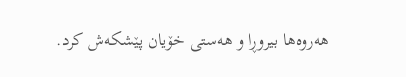هەروەها بیروڕا و هەستی خۆیان پێشکەش کرد.